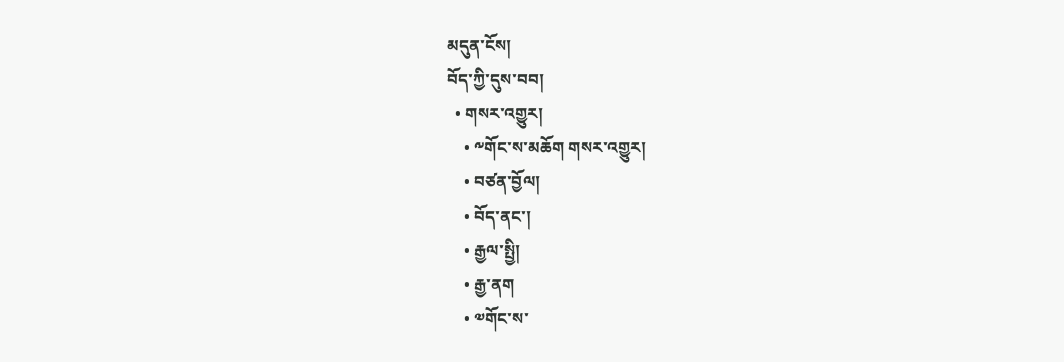མདུན་ངོས།
བོད་ཀྱི་དུས་བབ།
  • གསར་འགྱུར།
    • ༸གོང་ས་མཆོག གསར་འགྱུར།
    • བཙན་བྱོལ།
    • བོད་ནང་།
    • རྒྱལ་སྤྱི།
    • རྒྱ་ནག
    • ༧གོང་ས་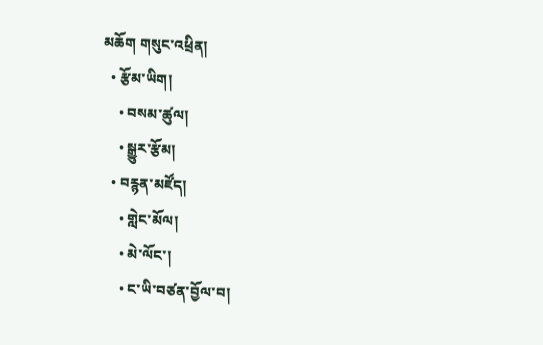མཆོག གསུང་འཕྲིན།
  • རྩོམ་ཡིག།
    • བསམ་ཚུལ།
    • སྒྱུར་རྩོམ།
  • བརྙན་མཛོད།
    • གླེང་མོལ།
    • མེ་ལོང་།
    • ང་ཡི་བཙན་བྱོལ་བ།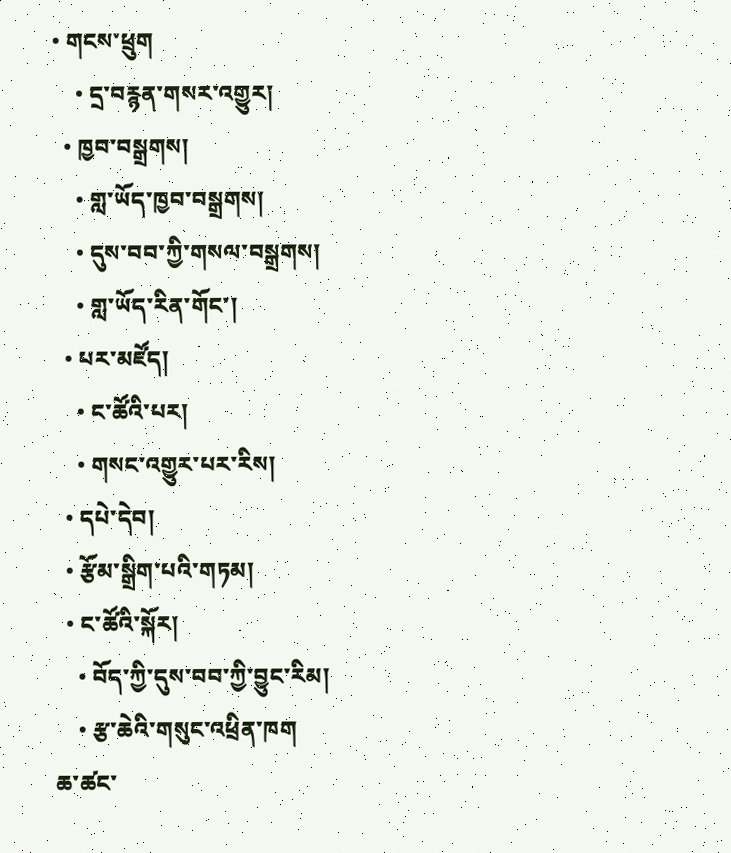• གངས་ཕྲུག
    • དྲ་བརྙན་གསར་འགྱུར།
  • ཁྱབ་བསྒྲགས།
    • གླ་ཡོད་ཁྱབ་བསྒྲགས།
    • དུས་བབ་ཀྱི་གསལ་བསྒྲགས།
    • གླ་ཡོད་རིན་གོང་།
  • པར་མཛོད།
    • ང་ཚོའི་པར།
    • གསང་འགྱུར་པར་རིས།
  • དཔེ་དེབ།
  • རྩོམ་སྒྲིག་པའི་གཏམ།
  • ང་ཚོའི་སྐོར།
    • བོད་ཀྱི་དུས་བབ་ཀྱི་བྱུང་རིམ།
    • རྩ་ཆེའི་གསུང་འཕྲིན་ཁག
ཆ་ཚང་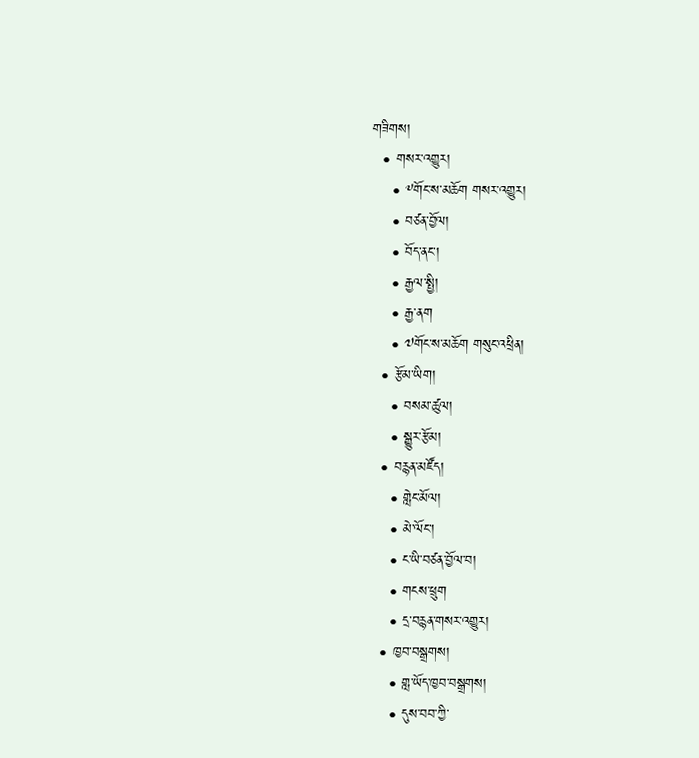གཟིགས།
  • གསར་འགྱུར།
    • ༸གོང་ས་མཆོག གསར་འགྱུར།
    • བཙན་བྱོལ།
    • བོད་ནང་།
    • རྒྱལ་སྤྱི།
    • རྒྱ་ནག
    • ༧གོང་ས་མཆོག གསུང་འཕྲིན།
  • རྩོམ་ཡིག།
    • བསམ་ཚུལ།
    • སྒྱུར་རྩོམ།
  • བརྙན་མཛོད།
    • གླེང་མོལ།
    • མེ་ལོང་།
    • ང་ཡི་བཙན་བྱོལ་བ།
    • གངས་ཕྲུག
    • དྲ་བརྙན་གསར་འགྱུར།
  • ཁྱབ་བསྒྲགས།
    • གླ་ཡོད་ཁྱབ་བསྒྲགས།
    • དུས་བབ་ཀྱི་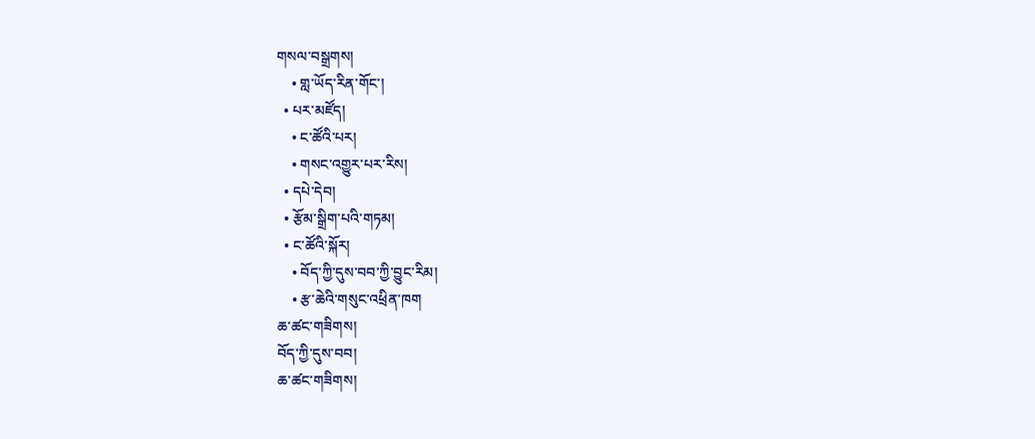གསལ་བསྒྲགས།
    • གླ་ཡོད་རིན་གོང་།
  • པར་མཛོད།
    • ང་ཚོའི་པར།
    • གསང་འགྱུར་པར་རིས།
  • དཔེ་དེབ།
  • རྩོམ་སྒྲིག་པའི་གཏམ།
  • ང་ཚོའི་སྐོར།
    • བོད་ཀྱི་དུས་བབ་ཀྱི་བྱུང་རིམ།
    • རྩ་ཆེའི་གསུང་འཕྲིན་ཁག
ཆ་ཚང་གཟིགས།
བོད་ཀྱི་དུས་བབ།
ཆ་ཚང་གཟིགས།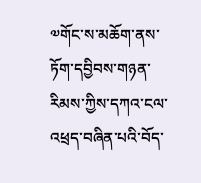༧གོང་ས་མཆོག་ནས་ཏོག་དབྱིབས་གཉན་རིམས་ཀྱིས་དཀའ་ངལ་འཕྲད་བཞིན་པའི་བོད་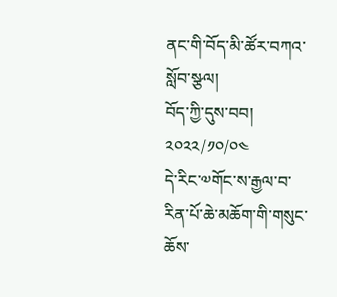ནང་གི་བོད་མི་ཚོར་བཀའ་སློབ་སྩལ།
བོད་ཀྱི་དུས་བབ།
༢༠༢༢/༡༠/༠༤
དེ་རིང་༧གོང་ས་རྒྱལ་བ་རིན་པོ་ཆེ་མཆོག་གི་གསུང་ཆོས་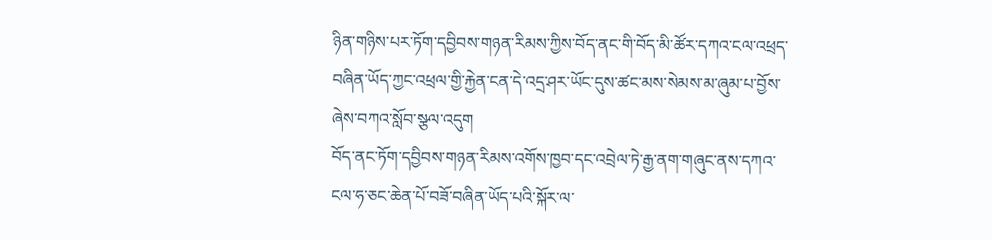ཉིན་གཉིས་པར་ཏོག་དབྱིབས་གཉན་རིམས་ཀྱིས་བོད་ནང་གི་བོད་མི་ཚོར་དཀའ་ངལ་འཕྲད་བཞིན་ཡོད་ཀྱང་འཕྲལ་གྱི་རྐྱེན་ངན་དེ་འདྲ་ཤར་ཡོང་དུས་ཚང་མས་སེམས་མ་ཞུམ་པ་བྱོས་ཞེས་བཀའ་སློབ་སྩལ་འདུག
བོད་ནང་ཏོག་དབྱིབས་གཉན་རིམས་འགོས་ཁྱབ་དང་འབྲེལ་ཏེ་རྒྱ་ནག་གཞུང་ནས་དཀའ་ངལ་ཧ་ཅང་ཆེན་པོ་བཟོ་བཞིན་ཡོད་པའི་སྐོར་ལ་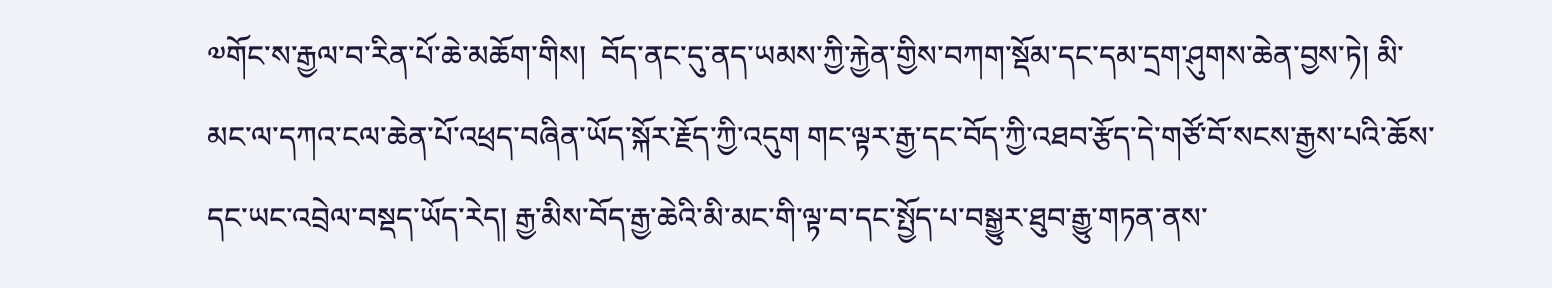༧གོང་ས་རྒྱལ་བ་རིན་པོ་ཆེ་མཆོག་གིས།  བོད་ནང་དུ་ནད་ཡམས་ཀྱི་རྐྱེན་གྱིས་བཀག་སྡོམ་དང་དམ་དྲག་ཤུགས་ཆེན་བྱས་ཏེ། མི་མང་ལ་དཀའ་ངལ་ཆེན་པོ་འཕྲད་བཞིན་ཡོད་སྐོར་རྗོད་ཀྱི་འདུག གང་ལྟར་རྒྱ་དང་བོད་ཀྱི་འཐབ་རྩོད་དེ་གཙོ་བོ་སངས་རྒྱས་པའི་ཆོས་དང་ཡང་འབྲེལ་བསྡད་ཡོད་རེད། རྒྱ་མིས་བོད་རྒྱ་ཆེའི་མི་མང་གི་ལྟ་བ་དང་སྤྱོད་པ་བསྒྱུར་ཐུབ་རྒྱུ་གཏན་ནས་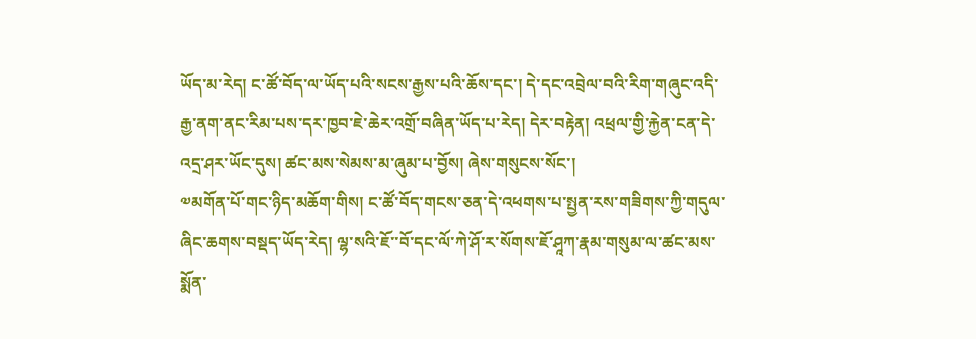ཡོད་མ་རེད། ང་ཚོ་བོད་ལ་ཡོད་པའི་སངས་རྒྱས་པའི་ཆོས་དང་། དེ་དང་འབྲེལ་བའི་རིག་གཞུང་འདི་རྒྱ་ནག་ནང་རིམ་པས་དར་ཁྱབ་ཇེ་ཆེར་འགྲོ་བཞིན་ཡོད་པ་རེད། དེར་བརྟེན། འཕྲལ་གྱི་རྐྱེན་ངན་དེ་འདྲ་ཤར་ཡོང་དུས། ཚང་མས་སེམས་མ་ཞུམ་པ་བྱོས། ཞེས་གསུངས་སོང་།
༧མགོན་པོ་གང་ཉིད་མཆོག་གིས། ང་ཚོ་བོད་གངས་ཅན་དེ་འཕགས་པ་སྤྱན་རས་གཟིགས་ཀྱི་གདུལ་ཞིང་ཆགས་བསྡད་ཡོད་རེད། ལྷ་སའི་ཇོ་་བོ་དང་ལོ་ཀེ་ཤོ་ར་སོགས་ཇོ་ཤཱཀ་རྣམ་གསུམ་ལ་ཚང་མས་སྨོན་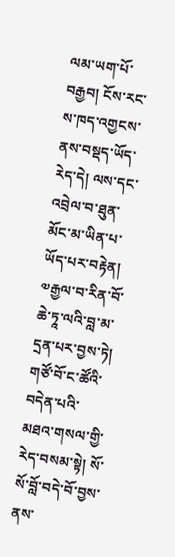ལམ་ཡག་པོ་བརྒྱབ། ངོས་རང་ས་ཁད་འགྱངས་ནས་བསྡད་ཡོད་རེད་དེ། ལས་དང་འབྲེལ་བ་ཐུན་མོང་མ་ཡིན་པ་ཡོད་པར་བརྟེན། ༧རྒྱལ་བ་རིན་བོ་ཆེ་ཏཱ་ལའི་བླ་མ་དྲན་པར་བྱས་ཏེ། གཙོ་བོ་ང་ཚོའི་བདེན་པའི་མཐའ་གསལ་གྱི་རེད་བསམ་སྟེ། སོ་སོ་བློ་བདེ་བོ་བྱས་ནས་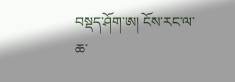བསྡད་ཤོག་ཨ། ངོས་རང་ལ་ཆ་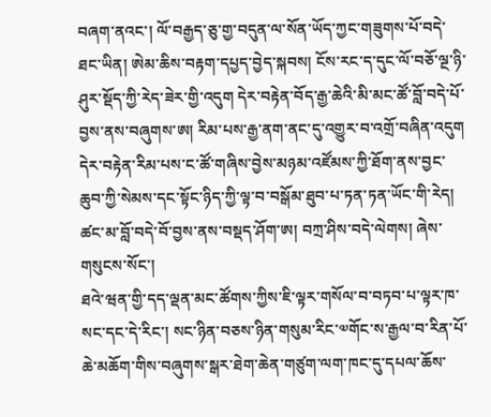བཞག་ནའང་། ལོ་བརྒྱད་ཅུ་གྱ་བདུན་ལ་སོན་ཡོད་ཀྱང་གཟུགས་པོ་བདེ་ཐང་ཡིན། ཨེམ་ཆིས་བརྟག་དཔྱད་བྱེད་སྐབས། ངོས་རང་ད་དུང་ལོ་བཅོ་ལྔ་ཉི་ཤུར་སྡོད་ཀྱི་རེད་ཟེར་གྱི་འདུག དེར་བརྟེན་བོད་རྒྱ་ཆེའི་མི་མང་ཚོ་བློ་བདེ་པོ་བྱས་ནས་བཞུགས་ཨ། རིམ་པས་རྒྱ་ནག་ནང་དུ་འགྱུར་བ་འགྲོ་བཞིན་འདུག དེར་བརྟེན་རིམ་པས་ང་ཚོ་གཞིས་བྱེས་མཉམ་འཛོམས་ཀྱི་ཐོག་ནས་བྱང་ཆུབ་ཀྱི་སེམས་དང་སྟོང་ཉིད་ཀྱི་ལྟ་བ་བསྒོམ་ཐུབ་པ་ཏན་ཏན་ཡོང་གི་རེད། ཚང་མ་བློ་བདེ་བོ་བྱས་ནས་བསྡད་ཤོག་ཨ། བཀྲ་ཤིས་བདེ་ལེགས། ཞེས་གསུངས་སོང་།
ཐའེ་ཝན་གྱི་དད་ལྡན་མང་ཚོགས་ཀྱིས་ཇི་ལྟར་གསོལ་བ་བཏབ་པ་ལྟར་ཁ་སང་དང་དེ་རིང་། སང་ཉིན་བཅས་ཉིན་གསུམ་རིང་༧གོང་ས་རྒྱལ་བ་རིན་པོ་ཆེ་མཆོག་གིས་བཞུགས་སྒར་ཐེག་ཆེན་གཙུག་ལག་ཁང་དུ་དཔལ་ཆོས་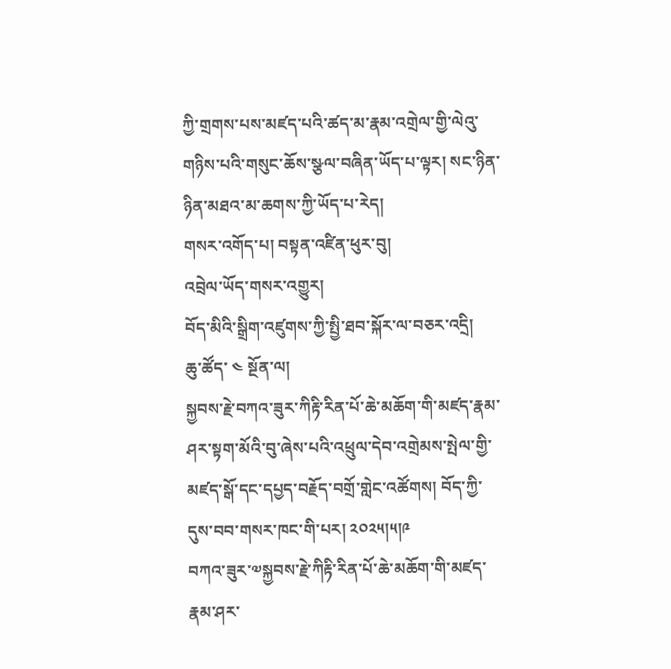ཀྱི་གྲགས་པས་མཛད་པའི་ཚད་མ་རྣམ་འགྲེལ་གྱི་ལེའུ་གཉིས་པའི་གསུང་ཆོས་སྩལ་བཞིན་ཡོད་པ་ལྟར། སང་ཉིན་ཉིན་མཐའ་མ་ཆགས་ཀྱི་ཡོད་པ་རེད།
གསར་འགོད་པ། བསྟན་འཛིན་ཕུར་བུ།
འབྲེལ་ཡོད་གསར་འགྱུར།
བོད་མིའི་སྒྲིག་འཛུགས་ཀྱི་སྤྱི་ཐབ་སྐོར་ལ་བཅར་འདྲི།
ཆུ་ཚོད་ ༤ སྔོན་ལ།
སྐྱབས་རྗེ་བཀའ་ཟུར་ཀིརྟི་རིན་པོ་ཆེ་མཆོག་གི་མཛད་རྣམ་ཤར་སྟག་མོའི་བུ་ཞེས་པའི་འཕྲུལ་དེབ་འགྲེམས་སྤེལ་གྱི་མཛད་སྒོ་དང་དཔྱད་བརྗོད་བགྲོ་གླེང་འཚོགས། བོད་ཀྱི་དུས་བབ་གསར་ཁང་གི་པར། ༢༠༢༥།༥།༩
བཀའ་ཟུར་༧སྐྱབས་རྗེ་ཀིརྟི་རིན་པོ་ཆེ་མཆོག་གི་མཛད་རྣམ་ཤར་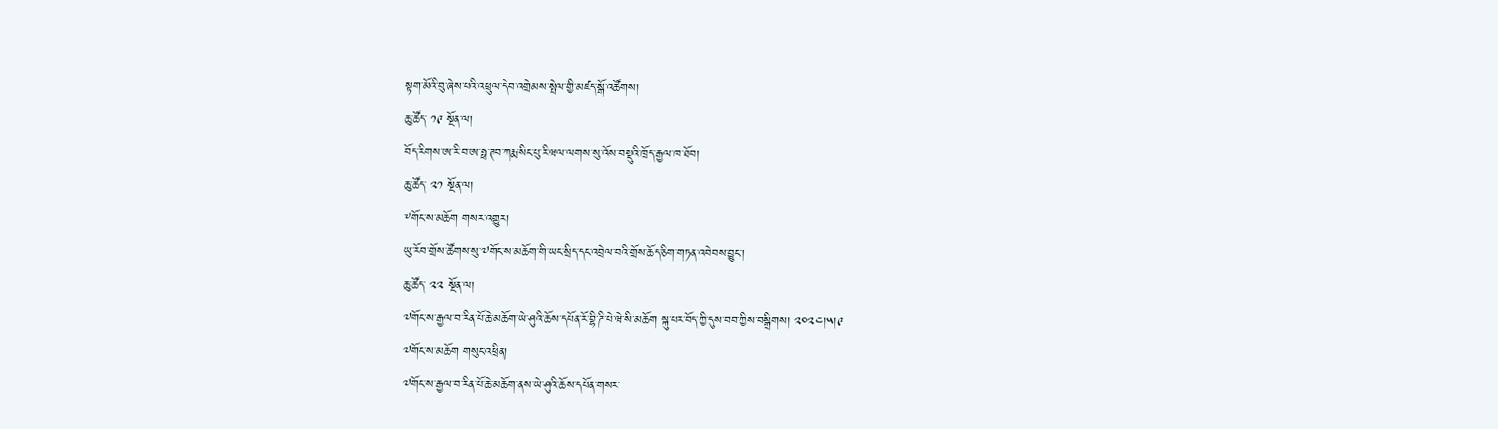སྟག་མོའི་བུ་ཞེས་པའི་འཕྲུལ་དེབ་འགྲེམས་སྤེལ་གྱི་མཛད་སྒོ་འཚོགས།
ཆུ་ཚོད་ ༡༩ སྔོན་ལ།
བོད་རིགས་ཨ་རི་བ་ཨ་ཧྥ་ཊབ་ཀརྨ་སིང་པུ་རི་ཝལ་ལགས་སུ་འོས་བསྡུའི་ཁྲོད་རྒྱལ་ཁ་ཐོབ།
ཆུ་ཚོད་ ༢༡ སྔོན་ལ།
༸གོང་ས་མཆོག གསར་འགྱུར།
ཡུ་རོབ་གྲོས་ཚོགས་སུ་༧གོང་ས་མཆོག་གི་ཡང་སྲིད་དང་འབྲེལ་བའི་གྲོས་ཆོད་ཅིག་གཏན་འབེབས་བྱུང་།
ཆུ་ཚོད་ ༢༢ སྔོན་ལ།
༧གོང་ས་རྒྱལ་བ་རིན་པོ་ཆེ་མཆོག་ཡེ་ཤུའི་ཆོས་དཔོན་རོ་བྷི་ཌི་པེ་ཝེ་སི་མཆོག སྐུ་པར་བོད་ཀྱི་དུས་བབ་ཀྱིས་བསྒྲིགས། ༢༠༢༤།༥།༩
༧གོང་ས་མཆོག གསུང་འཕྲིན།
༧གོང་ས་རྒྱལ་བ་རིན་པོ་ཆེ་མཆོག་ནས་ཡེ་ཤུའི་ཆོས་དཔོན་གསར་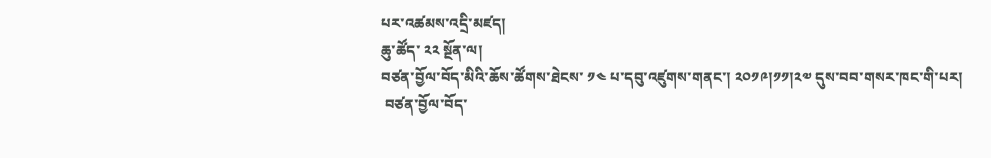པར་འཚམས་འདྲི་མཛད།
ཆུ་ཚོད་ ༢༢ སྔོན་ལ།
བཙན་བྱོལ་བོད་མིའི་ཆོས་ཚོགས་ཐེངས་ ༡༤ པ་དབུ་འཛུགས་གནང་། ༢༠༡༩།༡༡།༢༧ དུས་བབ་གསར་ཁང་གི་པར།
 བཙན་བྱོལ་བོད་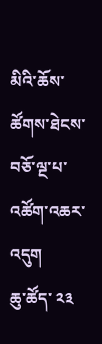མིའི་ཆོས་ཚོགས་ཐེངས་བཅོ་ལྔ་པ་འཚོག་འཆར་འདུག
ཆུ་ཚོད་ ༢༣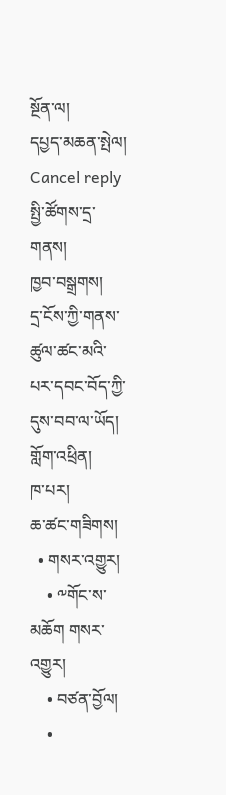སྔོན་ལ།
དཔྱད་མཆན་སྤེལ། Cancel reply
སྤྱི་ཚོགས་དྲ་གནས།
ཁྱབ་བསྒྲགས།
དྲ་ངོས་ཀྱི་གནས་ཚུལ་ཚང་མའི་པར་དབང་བོད་ཀྱི་དུས་བབ་ལ་ཡོད།
གློག་འཕྲིན།
ཁ་པར།
ཆ་ཚང་གཟིགས།
  • གསར་འགྱུར།
    • ༸གོང་ས་མཆོག གསར་འགྱུར།
    • བཙན་བྱོལ།
    •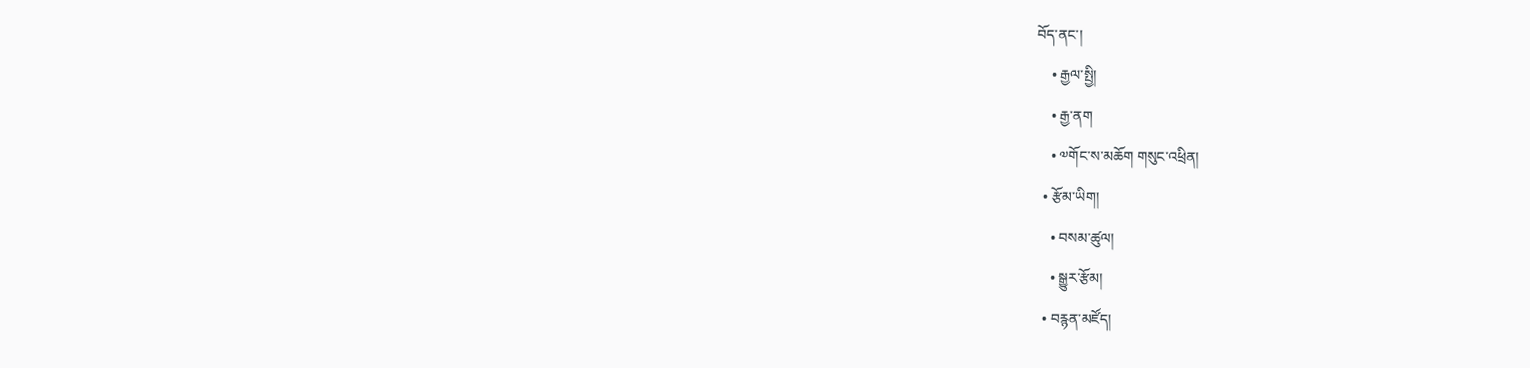བོད་ནང་།
    • རྒྱལ་སྤྱི།
    • རྒྱ་ནག
    • ༧གོང་ས་མཆོག གསུང་འཕྲིན།
  • རྩོམ་ཡིག།
    • བསམ་ཚུལ།
    • སྒྱུར་རྩོམ།
  • བརྙན་མཛོད།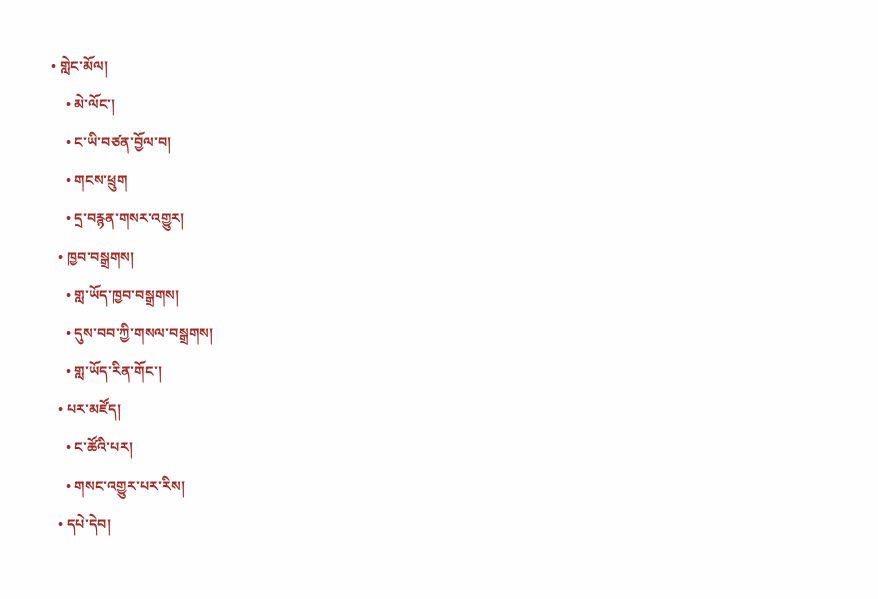• གླེང་མོལ།
    • མེ་ལོང་།
    • ང་ཡི་བཙན་བྱོལ་བ།
    • གངས་ཕྲུག
    • དྲ་བརྙན་གསར་འགྱུར།
  • ཁྱབ་བསྒྲགས།
    • གླ་ཡོད་ཁྱབ་བསྒྲགས།
    • དུས་བབ་ཀྱི་གསལ་བསྒྲགས།
    • གླ་ཡོད་རིན་གོང་།
  • པར་མཛོད།
    • ང་ཚོའི་པར།
    • གསང་འགྱུར་པར་རིས།
  • དཔེ་དེབ།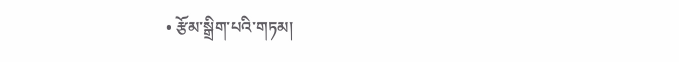• རྩོམ་སྒྲིག་པའི་གཏམ།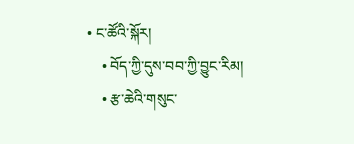• ང་ཚོའི་སྐོར།
    • བོད་ཀྱི་དུས་བབ་ཀྱི་བྱུང་རིམ།
    • རྩ་ཆེའི་གསུང་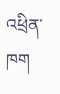འཕྲིན་ཁག